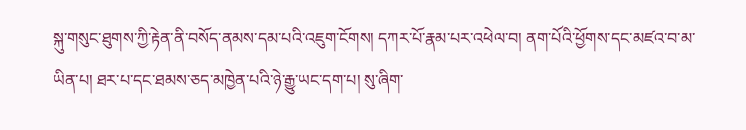སྐུ་གསུང་ཐུགས་ཀྱི་རྟེན་ནི་བསོད་ནམས་དམ་པའི་འཇུག་ངོགས། དཀར་པོ་རྣམ་པར་འཕེལ་བ། ནག་པོའི་ཕྱོགས་དང་མཛའ་བ་མ་ཡིན་པ། ཐར་པ་དང་ཐམས་ཅད་མཁྱེན་པའི་ཉེ་རྒྱུ་ཡང་དག་པ། སུ་ཞིག་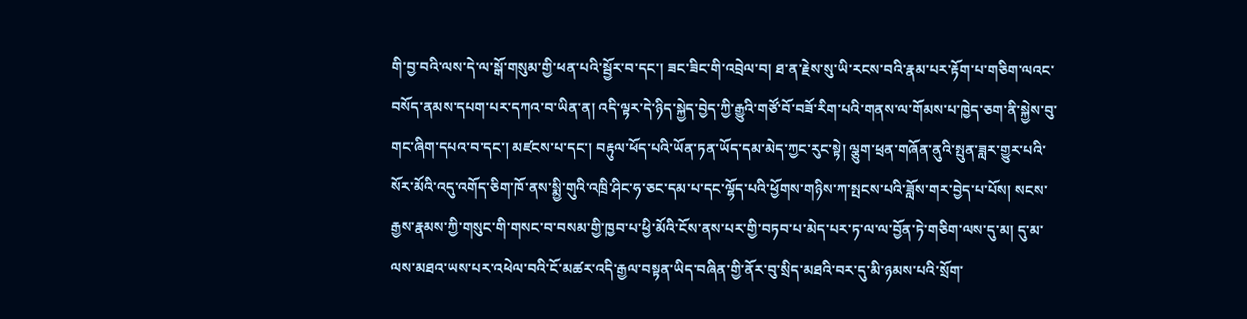གི་བྱ་བའི་ལས་དེ་ལ་སྒོ་གསུམ་གྱི་ཕན་པའི་སྦྱོར་བ་དང་། ཟང་ཟིང་གི་འབྲེལ་བ། ཐ་ན་རྗེས་སུ་ཡི་རངས་བའི་རྣམ་པར་རྟོག་པ་གཅིག་ལའང་བསོད་ནམས་དཔག་པར་དཀའ་བ་ཡིན་ན། འདི་ལྟར་དེ་ཉིད་སྐྱེད་བྱེད་ཀྱི་རྒྱུའི་གཙོ་བོ་བཟོ་རིག་པའི་གནས་ལ་གོམས་པ་ཁྱེད་ཅག་ནི་སྐྱེས་བུ་གང་ཞིག་དཔའ་བ་དང་། མཛངས་པ་དང་། བརྟུལ་ཕོད་པའི་ཡོན་ཏན་ཡོད་དམ་མེད་ཀྱང་རུང་སྟེ། ལྕུག་ཕྲན་གཞོན་ནུའི་སྤུན་ཟླར་གྱུར་པའི་སོར་མོའི་འདུ་འགོད་ཅིག་ཁོ་ནས་སྨྱི་གུའི་འཁྲི་ཤིང་ཧ་ཅང་དམ་པ་དང་ལྷོད་པའི་ཕྱོགས་གཉིས་ཀ་སྤངས་པའི་ཟློས་གར་བྱེད་པ་པོས། སངས་རྒྱས་རྣམས་ཀྱི་གསུང་གི་གསང་བ་བསམ་གྱི་ཁྱབ་པ་ཕྱི་མོའི་ངོས་ནས་པར་གྱི་བཏབ་པ་མེད་པར་ཏ་ལ་ལ་བྱོན་ཏེ་གཅིག་ལས་དུ་མ། དུ་མ་ལས་མཐའ་ཡས་པར་འཕེལ་བའི་ངོ་མཚར་འདི་རྒྱལ་བསྟན་ཡིད་བཞིན་གྱི་ནོར་བུ་སྲིད་མཐའི་བར་དུ་མི་ཉམས་པའི་སྲོག་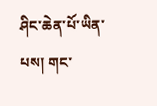ཤིང་ཆེན་པོ་ཡིན་པས། གང་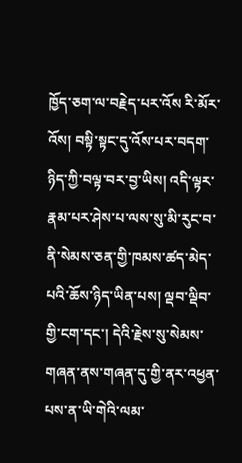ཁྱོད་ཅག་ལ་བརྗེད་པར་འོས རི་མོར་འོས། བསྟི་སྟང་དུ་འོས་པར་བདག་ཉིད་ཀྱི་བལྟ་བར་བྱ་ཡིས། འདི་ལྟར་རྣམ་པར་ཤེས་པ་ལས་སུ་མི་རུང་བ་ནི་སེམས་ཅན་གྱི་ཁམས་ཚད་མེད་པའི་ཆོས་ཉིད་ཡིན་པས། ལྡབ་ལྡིབ་གྱི་ངག་དང་། དེའི་རྗེས་སུ་སེམས་གཞན་ནས་གཞན་དུ་གྱི་ནར་འཕྱན་པས་ན་ཡི་གེའི་ལམ་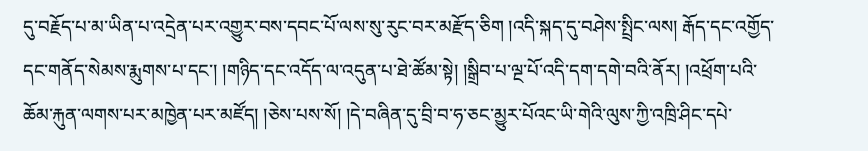དུ་བརྗོད་པ་མ་ཡིན་པ་འདྲེན་པར་འགྱུར་བས་དབང་པོ་ལས་སུ་རུང་བར་མརྫོད་ཅིག །འདི་སྐད་དུ་བཤེས་སྤྲིང་ལས། རྒོད་དང་འགྱོད་དང་གནོད་སེམས་རྨུགས་པ་དང་། །གཉིད་དང་འདོད་ལ་འདུན་པ་ཐེ་ཚོམ་སྟེ། །སྒྲིབ་པ་ལྔ་པོ་འདི་དག་དགེ་བའི་ནོར། །འཕྲོག་པའི་ཆོམ་རྐུན་ལགས་པར་མཁྱེན་པར་མཛོད། །ཅེས་པས་སོ། །དེ་བཞིན་དུ་བྲི་བ་ཧ་ཅང་མྱུར་པོའང་ཡི་གེའི་ལུས་ཀྱི་འཁྲི་ཤིང་དཔེ་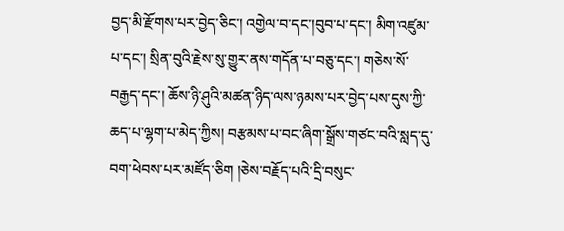བྱད་མི་རྫོགས་པར་བྱེད་ཅིང་། འགྱེལ་བ་དང་།བུབ་པ་དང་། མིག་འཛུམ་པ་དང་། སྲིན་བུའི་རྗེས་སུ་གྱུར་ནས་གདོན་པ་བཅུ་དང་། གཅེས་སོ་བརྒྱད་དང་། ཆོས་ཉི་ཤུའི་མཚན་ཉིད་ལས་ཉམས་པར་བྱེད་པས་དུས་ཀྱི་ཆད་པ་ལྷག་པ་མེད་ཀྱིས། བརྩམས་པ་བང་ཞིག་སྒྲོས་གཙང་བའི་སླད་དུ་བག་ཕེབས་པར་མཛོད་ཅིག །ཅེས་བརྗོད་པའི་དྲི་བསུང་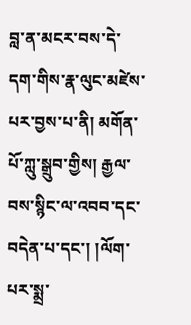བླ་ན་མངར་བས་དེ་དག་གིས་རྣ་ལུང་མཛེས་པར་བྱས་པ་ནི། མགོན་པོ་ཀླུ་སྒྲུབ་གྱིས། རྒྱལ་བས་སྙིང་ལ་འབབ་དང་བདེན་པ་དང་། །ལོག་པར་སྨྲ་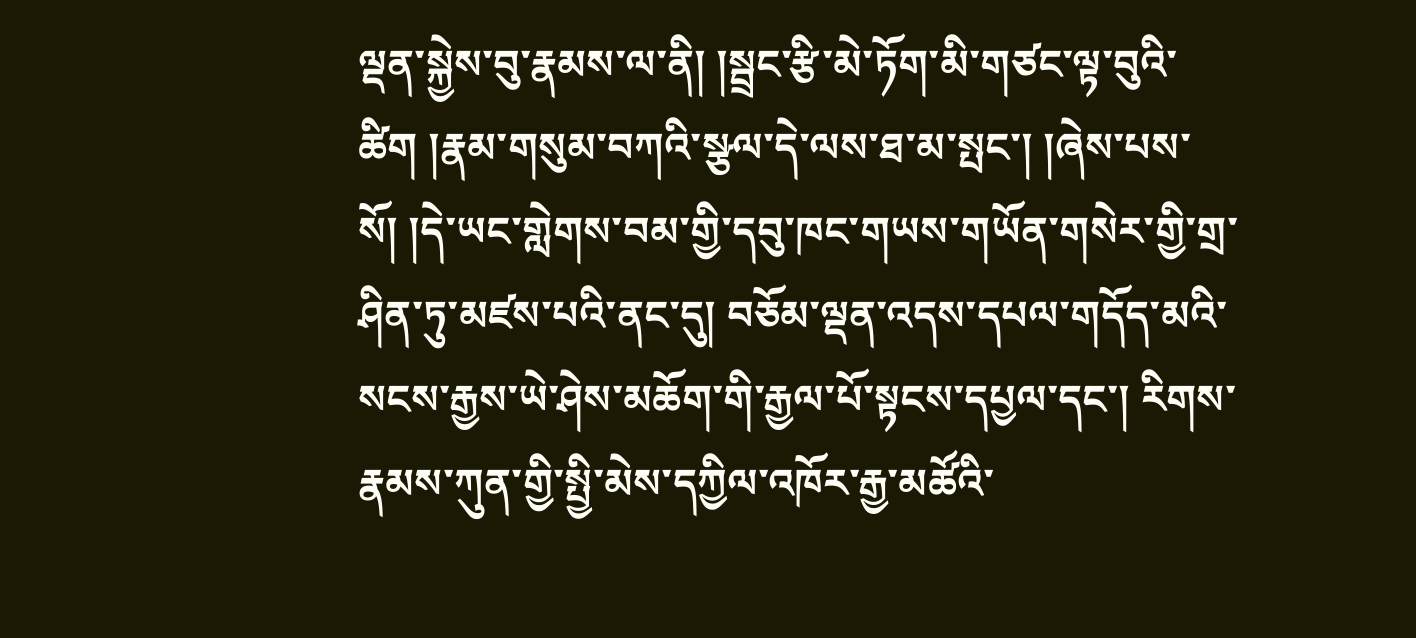ལྡན་སྐྱེས་བུ་རྣམས་ལ་ནི། །སྦྲང་རྩི་མེ་ཏོག་མི་གཙང་ལྟ་བུའི་ཚིག །རྣམ་གསུམ་བཀའི་སྩལ་དེ་ལས་ཐ་མ་སྤང་། །ཞེས་པས་སོ། །དེ་ཡང་གླེགས་བམ་གྱི་དབུ་ཁང་གཡས་གཡོན་གསེར་གྱི་གྲ་ཤིན་ཏུ་མཛས་པའི་ནང་དུ། བཅོམ་ལྡན་འདས་དཔལ་གདོད་མའི་སངས་རྒྱས་ཡེ་ཤེས་མཆོག་གི་རྒྱལ་པོ་སྟངས་དཔྱལ་དང་། རིགས་རྣམས་ཀུན་གྱི་སྤྱི་མེས་དཀྱིལ་འཁོར་རྒྱ་མཚོའི་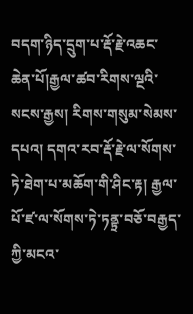བདག་ཉིད་དྲུག་པ་རྡོ་རྗེ་འཆང་ཆེན་པོ།རྒྱལ་ཚབ་རིགས་ལྔའི་སངས་རྒྱས། རིགས་གསུམ་སེམས་དཔའ། དགའ་རབ་རྡོ་རྗེ་ལ་སོགས་ཏེ་ཐེག་པ་མཆོག་གི་ཤིང་རྟ། རྒྱལ་པོ་ཛ་ལ་སོགས་ཏེ་ཏནྟྲ་བཅོ་བརྒྱད་ཀྱི་མངའ་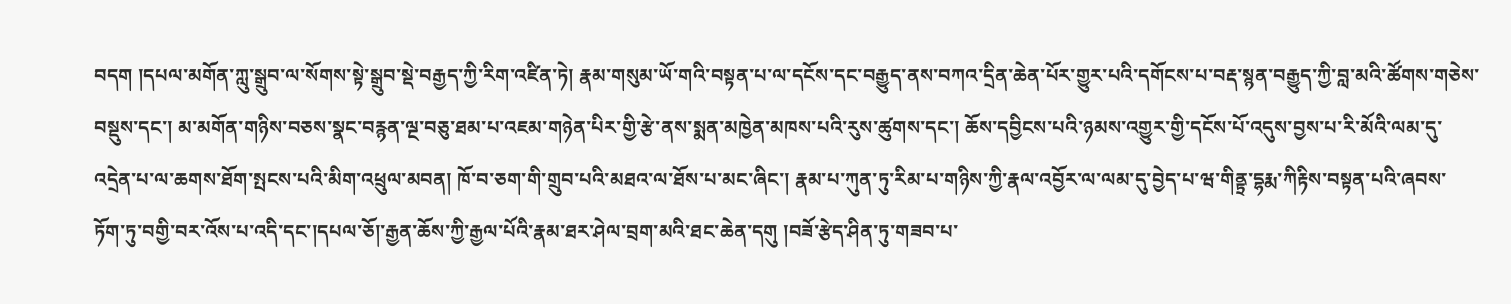བདག །དཔལ་མགོན་ཀླུ་སྒྲུབ་ལ་སོགས་སྟེ་སྒྲུབ་སྡེ་བརྒྱད་ཀྱི་རིག་འཛིན་ཏེ། རྣམ་གསུམ་ཡོ་གའི་བསྟན་པ་ལ་དངོས་དང་བརྒྱུད་ནས་བཀའ་དྲིན་ཆེན་པོར་གྱུར་པའི་དགོངས་པ་བརྡ་སྙན་བརྒྱུད་ཀྱི་བླ་མའི་ཚོགས་གཅེས་བསྡུས་དང་། མ་མགོན་གཉིས་བཅས་སྣང་བརྙན་ལྔ་བཅུ་ཐམ་པ་འཇམ་གཉེན་པིར་གྱི་རྩེ་ནས་སྨན་མཁྱེན་མཁས་པའི་རུས་ཚུགས་དང་། ཆོས་དབྱིངས་པའི་ཉམས་འགྱུར་གྱི་དངོས་པོ་འདུས་བྱས་པ་རི་མོའི་ལམ་དུ་འདྲེན་པ་ལ་ཆགས་ཐོག་སྤངས་པའི་མིག་འཕྲུལ་མབན། ཁོ་བ་ཅག་གི་གྲུབ་པའི་མཐའ་ལ་ཐོས་པ་མང་ཞིང་། རྣམ་པ་ཀུན་ཏུ་རིམ་པ་གཉིས་ཀྱི་རྣལ་འབྱོར་ལ་ལམ་དུ་བྱེད་པ་ཝ་གིནྟྲ་དྷརྨ་ཀིརྟིས་བསྟན་པའི་ཞབས་ཏོག་ཏུ་བགྱི་བར་འོས་པ་འདི་དང་།དཔལ་ཅོ།་རྒྱན་ཆོས་ཀྱི་རྒྱལ་པོའི་རྣམ་ཐར་ཤེལ་བྲག་མའི་ཐང་ཆེན་དགུ །བཟོ་རྩེད་ཤིན་ཏུ་གཟབ་པ་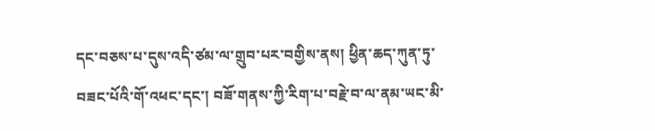དང་བཅས་པ་དུས་འདི་ཙམ་ལ་གྲུབ་པར་བགྱིས་ནས། ཕྱིན་ཆད་ཀུན་ཏུ་བཟང་པོའི་གོ་འཕང་དང་། བཟོ་གནས་ཀྱི་རིག་པ་བརྗེ་བ་ལ་ནམ་ཡང་མི་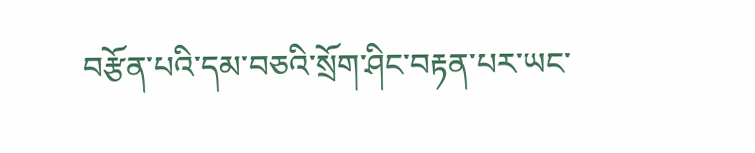བརྩོན་པའི་དམ་བཅའི་སྲོག་ཤིང་བརྟན་པར་ཡང་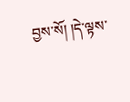བྱས་སོ། །དེ་ལྟས་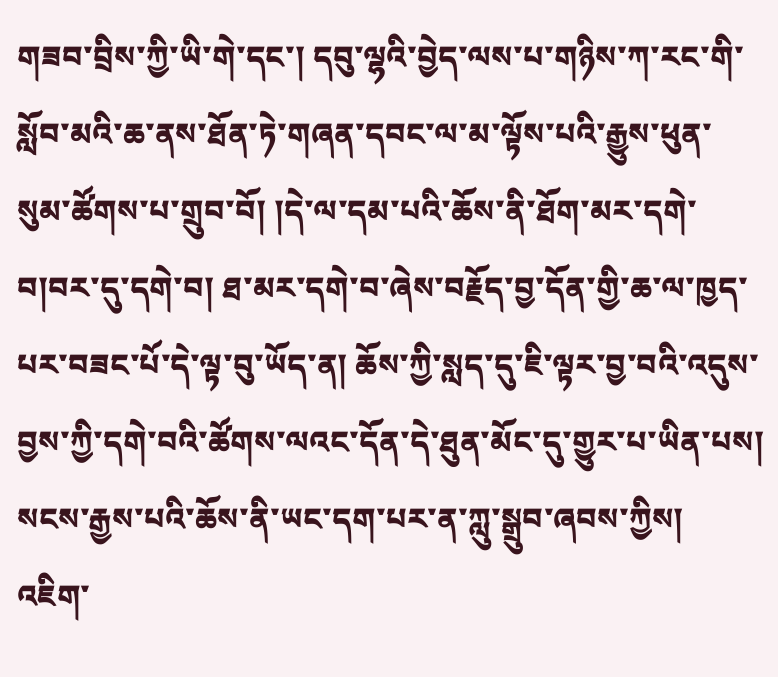གཟབ་བྲིས་ཀྱི་ཡི་གེ་དང་། དབུ་ལྷའི་བྱེད་ལས་པ་གཉིས་ཀ་རང་གི་སློབ་མའི་ཆ་ནས་ཐོན་ཏེ་གཞན་དབང་ལ་མ་ལྟོས་པའི་རྒྱུས་ཕུན་སུམ་ཚོགས་པ་གྲུབ་བོ། །དེ་ལ་དམ་པའི་ཆོས་ནི་ཐོག་མར་དགེ་བ།བར་དུ་དགེ་བ། ཐ་མར་དགེ་བ་ཞེས་བརྗོད་བྱ་དོན་གྱི་ཆ་ལ་ཁྱད་པར་བཟང་པོ་དེ་ལྟ་བུ་ཡོད་ན། ཆོས་ཀྱི་སླད་དུ་ཇི་ལྟར་བྱ་བའི་འདུས་བྱས་ཀྱི་དགེ་བའི་ཚོགས་ལའང་དོན་དེ་ཐུན་མོང་དུ་གྱུར་པ་ཡིན་པས། སངས་རྒྱས་པའི་ཆོས་ནི་ཡང་དག་པར་ན་ཀླུ་སྒྲུབ་ཞབས་ཀྱིས། འཇིག་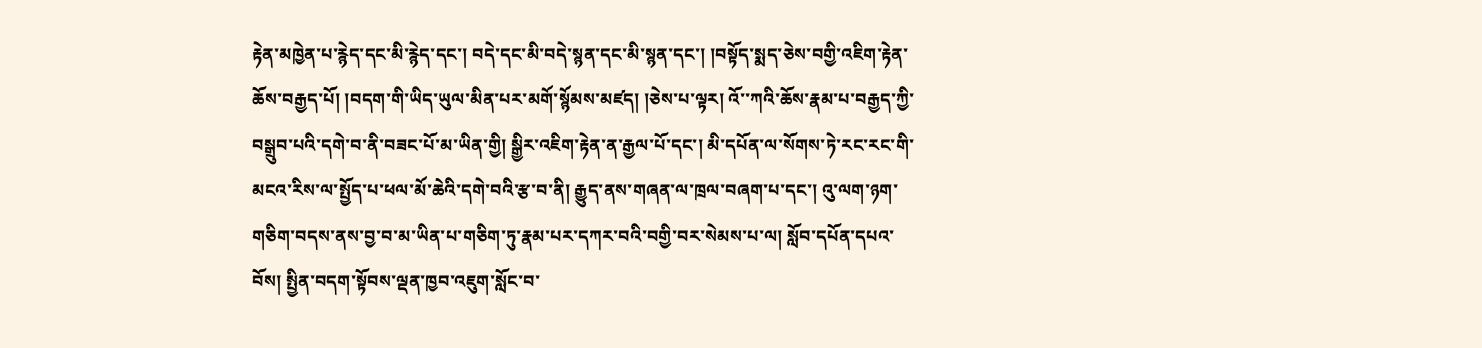རྟེན་མཁྱེན་པ་རྙེད་དང་མི་རྙེད་དང་། བདེ་དང་མི་བདེ་སྙན་དང་མི་སྙན་དང་། །བསྟོད་སྨད་ཅེས་བགྱི་འཇིག་རྟེན་ཆོས་བརྒྱད་པོ། །བདག་གི་ཡིད་ཡུལ་མིན་པར་མགོ་སྙོམས་མཛད། །ཅེས་པ་ལྟར། འོ་་ཀའི་ཆོས་རྣམ་པ་བརྒྱད་ཀྱི་བསྒྲུབ་པའི་དགེ་བ་ནི་བཟང་པོ་མ་ཡིན་གྱི། སྒྱིར་འཇིག་རྟེན་ན་རྒྱལ་པོ་དང་། མི་དཔོན་ལ་སོགས་ཏེ་རང་རང་གི་མངའ་རིས་ལ་སྤྱོད་པ་ཕལ་མོ་ཆེའི་དགེ་བའི་རྩ་བ་ནི། རྒྱུད་ནས་གཞན་ལ་ཁྲལ་བཞག་པ་དང་། འུ་ལག་ཉག་གཅིག་བདས་ནས་བྱ་བ་མ་ཡིན་པ་གཅིག་ཏུ་རྣམ་པར་དཀར་བའི་བགྱི་བར་སེམས་པ་ལ། སློབ་དཔོན་དཔའ་བོས། སྤྱིན་བདག་སྟོབས་ལྡན་ཁྱབ་འཇུག་སློང་བ་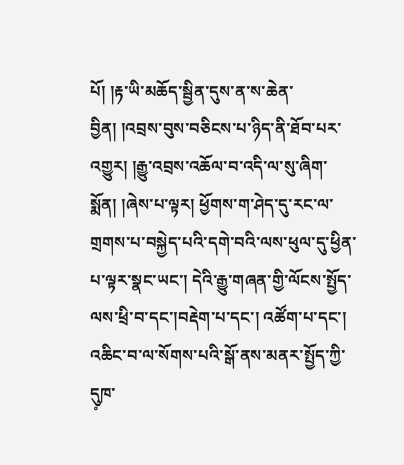པོ། །རྟ་ཡི་མཆོད་སྦྱིན་དུས་ན་ས་ཆེན་བྱིན། །འབྲས་བུས་བཅིངས་པ་ཉིད་ནི་ཐོབ་པར་འགྱུར། །རྒྱུ་འབྲས་འཆོལ་བ་འདི་ལ་སུ་ཞིག་སྨོན། །ཞེས་པ་ལྟར། ཕྱོགས་ག་ཤེད་དུ་རང་ལ་གྲགས་པ་བསྐྱེད་པའི་དགེ་བའི་ལས་ཕུལ་དུ་ཕྱིན་པ་ལྟར་སྣང་ཡང་། དེའི་རྒྱུ་གཞན་གྱི་ལོངས་སྤྱོད་ལས་ཕྲི་བ་དང་།བརྡེག་པ་དང་། འཚོག་པ་དང་། འཆིང་བ་ལ་སོགས་པའི་སྒོ་ནས་མནར་སྤྱོད་ཀྱི་དུ༷ཁ་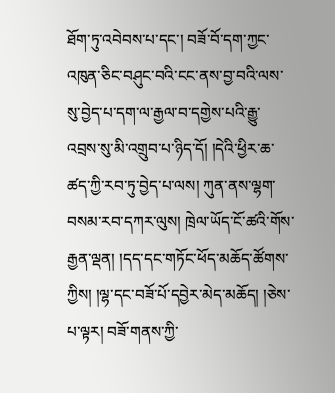ཐོག་ཏུ་འབེབས་པ་དང་། བཟོ་བོ་དག་ཀྱང་འཁུན་ཅིང་བཤུང་བའི་ངང་ནས་བྱ་བའི་ལས་སུ་བྱེད་པ་དག་ལ་རྒྱལ་བ་དགྱེས་པའི་རྒྱུ་འབྲས་སུ་མི་འགྲུབ་པ་ཉིད་དོ། །དེའི་ཕྱིར་ཆ་ཚད་ཀྱི་རབ་ཏུ་བྱེད་པ་ལས། ཀུན་ནས་ལྷག་བསམ་རབ་དཀར་ལུས། ཁྲེལ་ཡོད་ངོ་ཚའི་གོས་རྒྱན་ལྡན། །དད་དང་གཏོང་ཕོད་མཆོད་ཚོགས་ཀྱིས། །ལྷ་དང་བཟོ་པོ་དབྱེར་མེད་མཆོད། །ཅེས་པ་ལྟར། བཟོ་གནས་ཀྱི་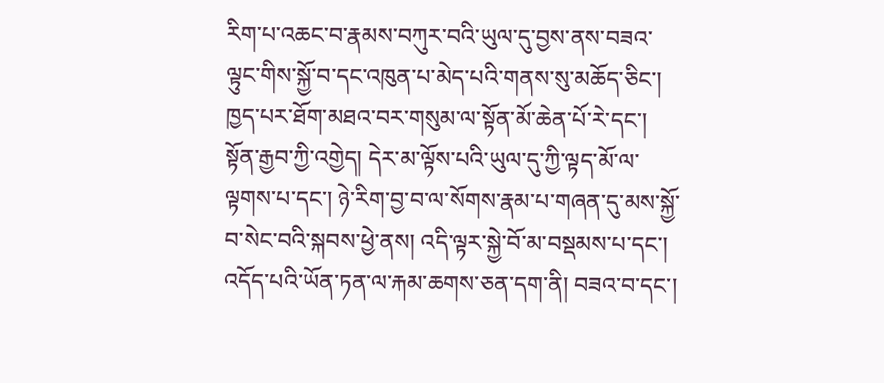རིག་པ་འཆང་བ་རྣམས་བཀུར་བའི་ཡུལ་དུ་བྱས་ནས་བཟའ་ལྟུང་གིས་སྐྱོ་བ་དང་འཁུན་པ་མེད་པའི་གནས་སུ་མཆོད་ཅིང་། ཁྱད་པར་ཐོག་མཐའ་བར་གསུམ་ལ་སྟོན་མོ་ཆེན་པོ་རེ་དང་། སྟོན་རྒྱབ་ཀྱི་འགྱེད། དེར་མ་ལྟོས་པའི་ཡུལ་དུ་ཀྱི་ལྟད་མོ་ལ་ལྟགས་པ་དང་། ཉེ་རིག་བྱ་བ་ལ་སོགས་རྣམ་པ་གཞན་དུ་མས་སྐྱོ་བ་སེང་བའི་སྐབས་ཕྱེ་ནས། འདི་ལྟར་སྐྱེ་བོ་མ་བསྡམས་པ་དང་། འདོད་པའི་ཡོན་ཏན་ལ་རྐམ་ཆགས་ཅན་དག་ནི། བཟའ་བ་དང་།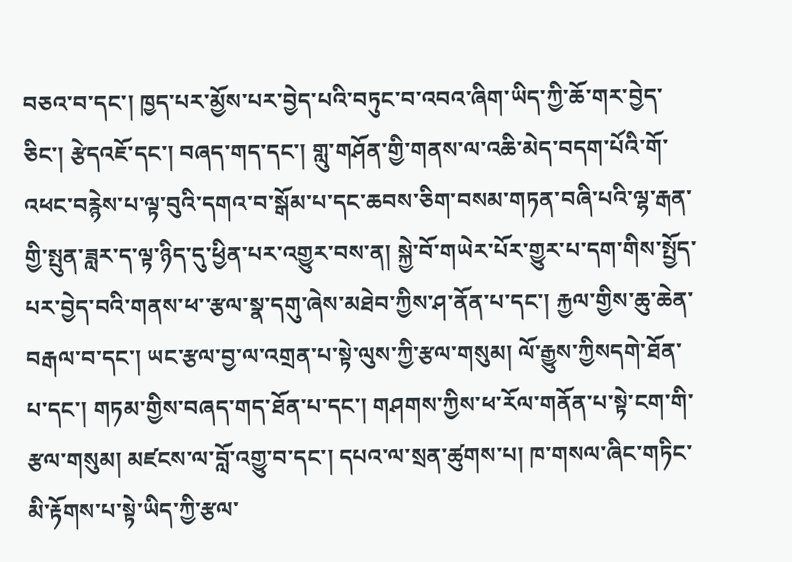བཅའ་བ་དང་། ཁྱད་པར་མྱོས་པར་བྱེད་པའི་བཏུང་བ་འབའ་ཞིག་ཡིད་ཀྱི་ཆོ་གར་བྱེད་ཅིང་། རྩེདའཇོ་དང་། བཞད་གད་དང་། གླུ་གཤོན་གྱི་གནས་ལ་འཆི་མེད་བདག་པོའི་གོ་འཕང་བརྙེས་པ་ལྟ་བུའི་དགའ་བ་སྒོམ་པ་དང་ཆབས་ཅིག་བསམ་གཏན་བཞི་པའི་ལྷ་རྒན་གྱི་སྤུན་ཟླར་ད་ལྟ་ཉིད་དུ་ཕྱིན་པར་འགྱུར་བས་ན། སྐྱེ་བོ་གཡེར་པོར་གྱུར་པ་དག་གིས་སྤྱོད་པར་བྱེད་བའི་གནས་ཕ་་རྩལ་སྣ་དགུ་ཞེས་མཐེབ་ཀྱིས་ཤ་ནོན་པ་དང་། རྐྱལ་གྱིས་ཆུ་ཆེན་བརྒལ་བ་དང་། ཡང་རྩལ་བྱ་ལ་འགྲན་པ་སྟེ་ལུས་ཀྱི་རྩལ་གསུམ། ལོ་རྒྱུས་ཀྱིསདགེ་ཐོན་པ་དང་། གཏམ་གྱིས་བཞད་གད་ཐོན་པ་དང་། གཤགས་ཀྱིས་ཕ་རོལ་གནོན་པ་སྟེ་ངག་གི་རྩལ་གསུམ། མཛངས་ལ་བློ་འགྱུ་བ་དང་། དཔའ་ལ་སྲན་ཚུགས་པ། ཁ་གསལ་ཞིང་གཏིང་མི་རྟོགས་པ་སྟེ་ཡིད་ཀྱི་རྩལ་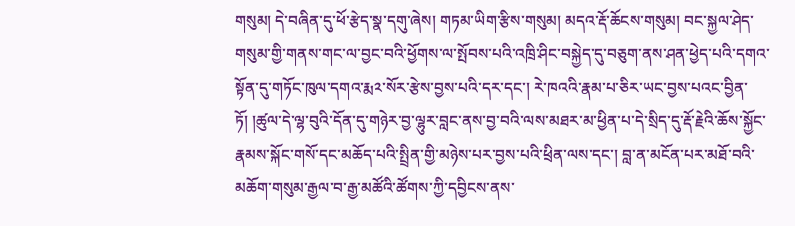གསུམ། དེ་བཞིན་དུ་ཕོ་རྩེད་སྣ་དགུ་ཞེས། གཏམ་ཡིག་རྩིས་གསུམ། མདའ་རྡོ་ཆོངས་གསུམ། བང་སྐྱལ་ཤེད་གསུམ་གྱི་གནས་གང་ལ་བྱང་བའི་ཕྱོགས་ལ་སྤོབས་པའི་འཁྲི་ཤིང་བསྐྱེད་དུ་བཅུག་ནས་ཤན་ཕྱེད་པའི་དགའ་སྟོན་དུ་གཏོང་ཁུལ་དགའ་རྨ༢་སོར་རྩེས་བྱས་པའི་དར་དང་། རེ་ཁའའི་རྣམ་པ་ཅིར་ཡང་བྱས་པའང་བྱིན་ཏོ། །ཚུལ་དེ་ལྷ་བུའི་དོན་དུ་གཉེར་བྱ་ལྷུར་བླང་ནས་བྱ་བའི་ལས་མཐར་མ་ཕྱིན་པ་དེ་སྲིད་དུ་རྡོ་རྗེའི་ཆོས་སྐྱོང་རྣམས་སྐོང་གསོ་དང་མཆོད་པའི་སྤྲིན་གྱི་མཉེས་པར་བྱས་པའི་ཕྲིན་ལས་དང་། བླ་ན་མངོན་པར་མཐོ་བའི་མཆོག་གསུམ་རྒྱལ་བ་རྒྱ་མཚོའི་ཚོགས་ཀྱི་དབྱིངས་ནས་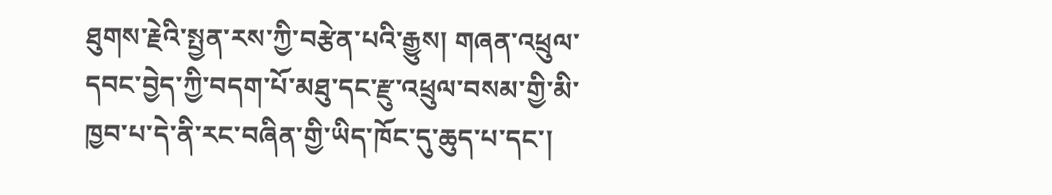ཐུགས་རྗེའི་སྤྱན་རས་ཀྱི་བརྩེན་པའི་རྒྱུས། གཞན་འཕྲུལ་དབང་བྱེད་ཀྱི་བདག་པོ་མཐུ་དང་རྫུ་འཕྲུལ་བསམ་གྱི་མི་ཁྱབ་པ་དེ་ནི་རང་བཞིན་གྱི་ཡིད་ཁོང་དུ་ཆུད་པ་དང་།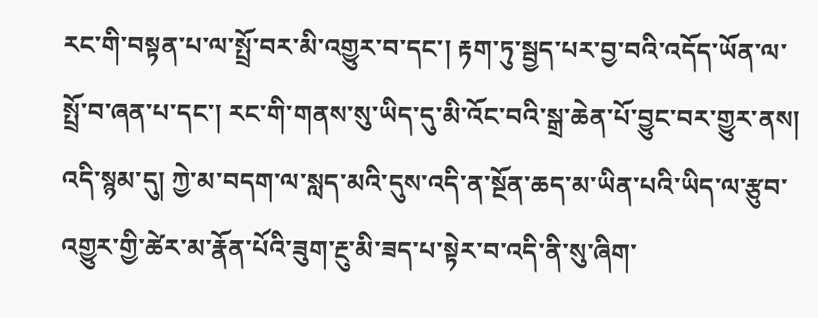རང་གི་བསྟན་པ་ལ་སྤྲོ་བར་མི་འགྱུར་བ་དང་། རྟག་ཏུ་སྦྱད་པར་བྱ་བའི་འདོད་ཡོན་ལ་སྤྲོ་བ་ཞན་པ་དང་། རང་གི་གནས་སུ་ཡིད་དུ་མི་འོང་བའི་སྒྲ་ཆེན་པོ་བྱུང་བར་གྱུར་ནས། འདི་སྙམ་དུ། ཀྱེ་མ་བདག་ལ་སླད་མའི་དུས་འདི་ན་སྔོན་ཆད་མ་ཡིན་པའི་ཡིད་ལ་རྩུབ་འགྱུར་གྱི་ཚེར་མ་རྣོན་པོའི་ཟུག་རྔུ་མི་ཟད་པ་སྟེར་བ་འདི་ནི་སུ་ཞིག་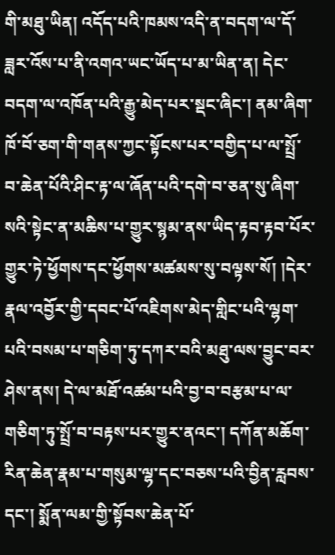གི་མཐུ་ཡིན། འདོད་པའི་ཁམས་འདི་ན་བདག་ལ་དོ་ཟླར་འོས་པ་ནི་འགའ་ཡང་ཡོད་པ་མ་ཡིན་ན། དེང་བདག་ལ་འཁོན་པའི་རྒྱུ་མེད་པར་སྡང་ཞིང་། ནམ་ཞིག་ཁོ་བོ་ཅག་གི་གནས་ཀྱང་སྟོངས་པར་བགྱིད་པ་ལ་སྤྲོ་བ་ཆེན་པོའི་ཤིང་རྟ་ལ་ཞོན་པའི་དགེ་བ་ཅན་སུ་ཞིག་སའི་སྟེང་ན་མཆིས་པ་གྱུར་སྙམ་ནས་ཡིད་རྟབ་རྟབ་པོར་གྱུར་ཏེ་ཕྱོགས་དང་ཕྱོགས་མཚམས་སུ་བལྟས་སོ། །དེར་རྣལ་འབྱོར་གྱི་དབང་པོ་འཇིགས་མེད་གླིང་པའི་ལྷག་པའི་བསམ་པ་གཅིག་ཏུ་དཀར་བའི་མཐུ་ལས་བྱུང་བར་ཤེས་ནས། དེ་ལ་མཐོ་འཚམ་པའི་བྱ་བ་བརྩམ་པ་ལ་གཅིག་ཏུ་སྤྲོ་བ་བརྟས་པར་གྱུར་ནའང་། དཀོན་མཆོག་རིན་ཆེན་རྣམ་པ་གསུམ་ལྷ་དང་བཅས་པའི་བྱིན་རླབས་དང་། སྨོན་ལམ་གྱི་སྟོབས་ཆེན་པོ་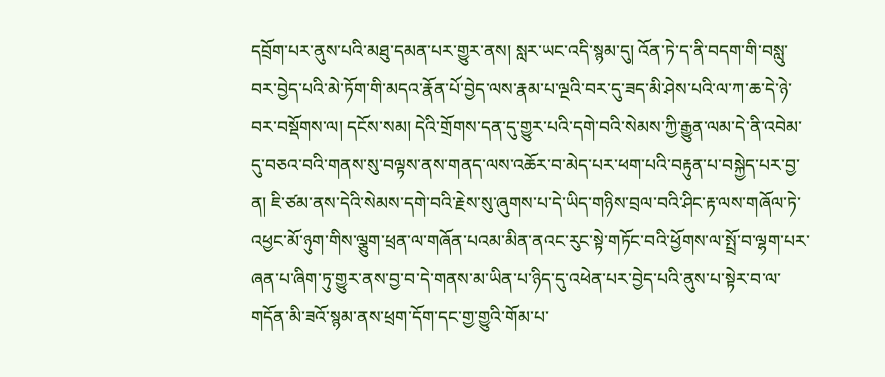དབྲོག་པར་ནུས་པའི་མཐུ་དམན་པར་གྱུར་ནས། སླར་ཡང་འདི་སྙམ་དུ། འོན་ཏེ་ད་ནི་བདག་གི་བསླུ་བར་བྱེད་པའི་མེ་ཏོག་གི་མདའ་རྣོན་པོ་བྱེད་ལས་རྣམ་པ་ལྔའི་བར་དུ་ཟད་མི་ཤེས་པའི་ལ་ཀ་ཆ་དེ་ཉེ་བར་བསྡོགས་ལ། དངོས་སམ། དེའི་གྲོགས་དན་དུ་གྱུར་པའི་དགེ་བའི་སེམས་ཀྱི་རྒྱུན་ལམ་དེ་ནི་འབེམ་དུ་བཅའ་བའི་གནས་སུ་བལྟས་ནས་གནད་ལས་འཆོར་བ་མེད་པར་ཕག་པའི་བརྟུན་པ་བསྐྱེད་པར་བྱ་ན། ཇི་ཙམ་ནས་དེའི་སེམས་དགེ་བའི་རྗེས་སུ་ཞུགས་པ་དེ་ཡིད་གཉིས་བྲལ་བའི་ཤིང་རྟ་ལས་གཞོལ་ཏེ་འཕྱང་མོ་ཉུག་གིས་ལྕུག་ཕྲན་ལ་གཞོན་པའམ་མིན་ནའང་རུང་སྟེ་གཏོང་བའི་ཕྱོགས་ལ་སྤྲོ་བ་ལྷག་པར་ཞན་པ་ཞིག་ཏུ་གྱུར་ནས་བྱ་བ་དེ་གནས་མ་ཡིན་པ་ཉིད་དུ་འཕེན་པར་བྱེད་པའི་ནུས་པ་སྟེར་བ་ལ་གདོན་མི་ཟའོ་སྙམ་ནས་ཕྲག་དོག་དང་གྱ་གྱུའི་གོམ་པ་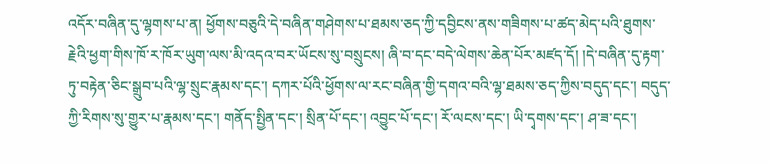འདོར་བཞིན་དུ་ལྷགས་པ་ན། ཕྱོགས་བཅུའི་དེ་བཞིན་གཤེགས་པ་ཐམས་ཅད་ཀྱི་དབྱིངས་ནས་གཟིགས་པ་ཚད་མེད་པའི་ཐུགས་རྗེའི་ཕྱག་གིས་ཁོ་ར་ཁོར་ཡུག་ལས་མི་འདའ་བར་ཡོངས་སུ་བསྲུངས། ཞི་བ་དང་བདེ་ལེགས་ཆེན་པོར་མཛད་དོ། །དེ་བཞིན་དུ་རྟག་ཏུ་བརྟེན་ཅིང་སྒྲུབ་པའི་ལྷ་སྲུང་རྣམས་དང་། དཀར་པོའི་ཕྱོགས་ལ་རང་བཞིན་གྱི་དགའ་བའི་ལྷ་ཐམས་ཅད་ཀྱིས་བདུད་དང་། བདུད་ཀྱི་རིགས་སུ་གྱུར་པ་རྣམས་དང་། གནོད་སྤྱིན་དང་། སྲིན་པོ་དང་། འབྱུང་པོ་དང་། རོ་ལངས་དང་། ཡི་དྭགས་དང་། ཤ་ཟ་དང་།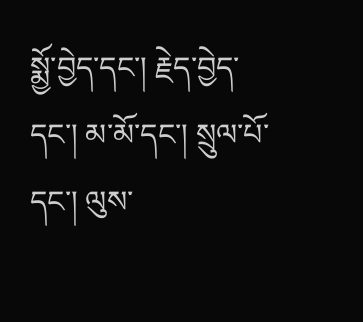སྨྱོ་བྱེད་དང་། རྗེད་བྱེད་དང་། མ་མོ་དང་། སྲུལ་པོ་དང་། ལུས་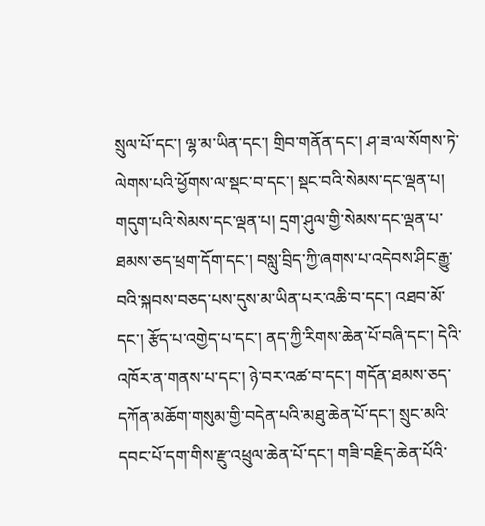སྲུལ་པོ་དང་། ལྷ་མ་ཡིན་དང་། གྲིབ་གནོན་དང་། ཤ་ཟ་ལ་སོགས་ཏེ་ལེགས་པའི་ཕྱོགས་ལ་སྡང་བ་དང་། སྡང་བའི་སེམས་དང་ལྡན་པ། གདུག་པའི་སེམས་དང་ལྡན་པ། དྲག་ཤུལ་གྱི་སེམས་དང་ལྡན་པ་ཐམས་ཅད་ཕྲག་དོག་དང་། བསླུ་བྲིད་ཀྱི་ཞགས་པ་འདེབས་ཤིང་རྒྱུ་བའི་སྐབས་བཅད་པས་དུས་མ་ཡིན་པར་འཆི་བ་དང་། འཐབ་མོ་དང་། རྩོད་པ་འགྱེད་པ་དང་། ནད་ཀྱི་རིགས་ཆེན་པོ་བཞི་དང་། དེའི་འཁོར་ན་གནས་པ་དང་། ཉེ་བར་འཚ་བ་དང་། གདོན་ཐམས་ཅད་དཀོན་མཆོག་གསུམ་གྱི་བདེན་པའི་མཐུ་ཆེན་པོ་དང་། སྲུང་མའི་དབང་པོ་དག་གིས་རྫུ་འཕྲུལ་ཆེན་པོ་དང་། གཟི་བརྗིད་ཆེན་པོའི་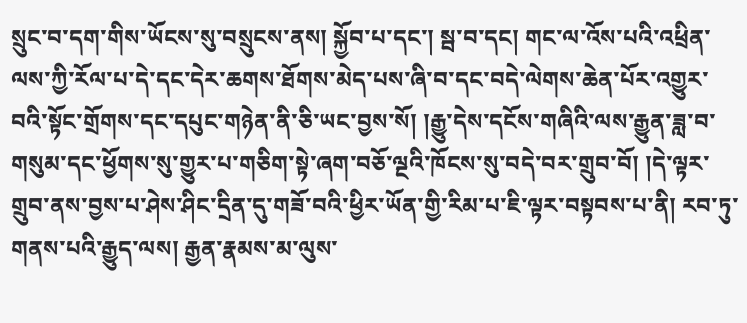སྲུང་བ་དག་གིས་ཡོངས་སུ་བསྲུངས་ནས། སྐྱོབ་པ་དང་། སྦ་བ་དང། གང་ལ་འོས་པའི་འཕྲིན་ལས་ཀྱི་རོལ་པ་དེ་དང་དེར་ཆགས་ཐོགས་མེད་པས་ཞི་བ་དང་བདེ་ལེགས་ཆེན་པོར་འགྱུར་བའི་སྟོང་གྲོགས་དང་དཔུང་གཉེན་ནི་ཅི་ཡང་བྱས་སོ། །རྒྱུ་དེས་དངོས་གཞིའི་ལས་རྒྱུན་ཟླ་བ་གསུམ་དང་ཕྱོགས་སུ་གྱུར་པ་གཅིག་སྟེ་ཞག་བཅོ་ལྔའི་ཁོངས་སུ་བདེ་བར་གྲུབ་བོ། །དེ་ལྟར་གྲུབ་ནས་བྱས་པ་ཤེས་ཤིང་དྲིན་དུ་གཟོ་བའི་ཕྱིར་ཡོན་གྱི་རིམ་པ་ཇི་ལྟར་བསྟབས་པ་ནི། རབ་ཏུ་གནས་པའི་རྒྱུད་ལས། རྒྱན་རྣམས་མ་ལུས་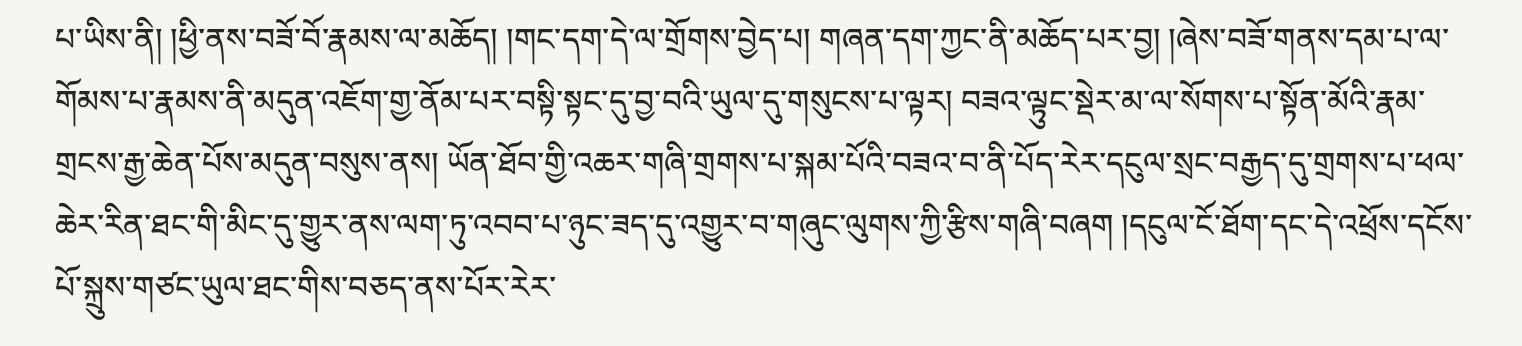པ་ཡིས་ནི། །ཕྱི་ནས་བཟོ་བོ་རྣམས་ལ་མཆོད། །གང་དག་དེ་ལ་གྲོགས་བྱེད་པ། གཞན་དག་ཀྱང་ནི་མཆོད་པར་བྱ། །ཞེས་བཟོ་གནས་དམ་པ་ལ་གོམས་པ་རྣམས་ནི་མདུན་འཇོག་གྱ་ནོམ་པར་བསྟི་སྟང་དུ་བྱ་བའི་ཡུལ་དུ་གསུངས་པ་ལྟར། བཟའ་ལྟུང་སྡེར་མ་ལ་སོགས་པ་སྟོན་མོའི་རྣམ་གྲངས་རྒྱ་ཆེན་པོས་མདུན་བསུས་ནས། ཡོན་ཐོབ་གྱི་འཆར་གཞི་གྲགས་པ་སྐམ་པོའི་བཟའ་བ་ནི་པོད་རེར་དངུལ་སྲང་བརྒྱད་དུ་གྲགས་པ་ཕལ་ཆེར་རིན་ཐང་གི་མིང་དུ་གྱུར་ནས་ལག་ཏུ་འབབ་པ་ཉུང་ཟད་དུ་འགྱུར་བ་གཞུང་ལུགས་ཀྱི་རྩིས་གཞི་བཞག །དངུལ་ངོ་ཐོག་དང་དེ་འཕྲོས་དངོས་པོ་སྐྲུས་གཙང་ཡུལ་ཐང་གིས་བཅད་ནས་པོར་རེར་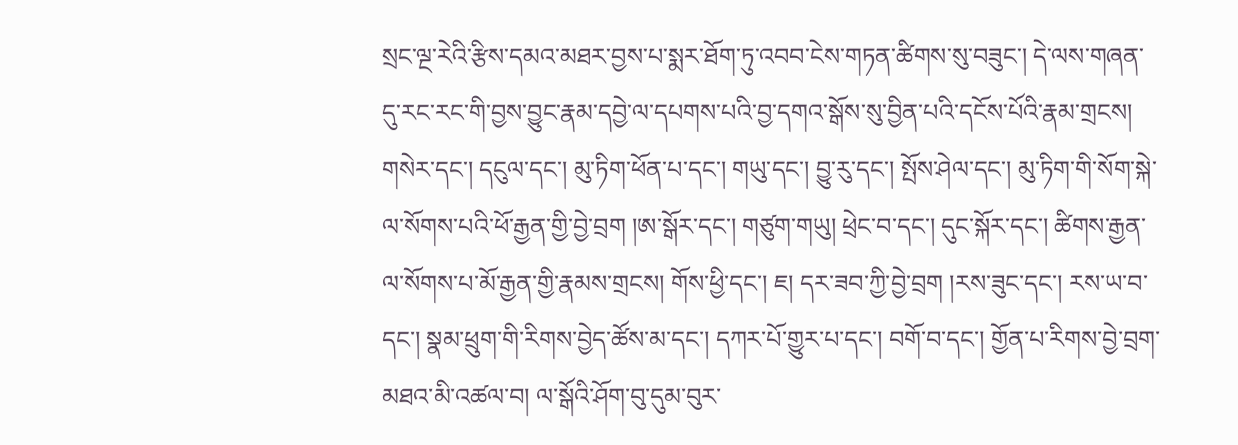སྲང་ལྔ་རེའི་རྩིས་དམའ་མཐར་བྱས་པ་སྨར་ཐོག་ཏུ་འབབ་ངེས་གཏན་ཚིགས་སུ་བཟུང་། དེ་ལས་གཞན་དུ་རང་རང་གི་བྱས་བྱུང་རྣམ་དབྱེ་ལ་དཔགས་པའི་བྱ་དགའ་སྒོས་སུ་བྱིན་པའི་དངོས་པོའི་རྣམ་གྲངས། གསེར་དང་། དངུལ་དང་། མུ་ཏིག་ཕོན་པ་དང་། གཡུ་དང་། བྱུ་རུ་དང་། སྤོས་ཤེལ་དང་། མུ་ཏིག་གི་སོག་སྐེ་ལ་སོགས་པའི་ཕོ་རྒྱན་གྱི་བྱེ་བྲག །ཨ་སྒོར་དང་། གཙུག་གཡུ། ཕྲེང་བ་དང་། དུང་སྐོར་དང་། ཚིགས་རྒྱན་ལ་སོགས་པ་མོ་རྒྱན་གྱི་རྣམས་གྲངས། གོས་ཕྱི་དང་། ཇ། དར་ཟབ་ཀྱི་བྱེ་བྲག །རས་ཟུང་དང་། རས་ཡ་བ་དང་། སྣམ་ཕྲུག་གི་རིགས་བྱེད་ཚོས་མ་དང་། དཀར་པོ་གྱུར་པ་དང་། བགོ་བ་དང་། གྱོན་པ་རིགས་བྱེ་བྲག་མཐའ་མི་འཚལ་བ། ལ་སྒོའི་ཤོག་བུ་དུམ་བུར་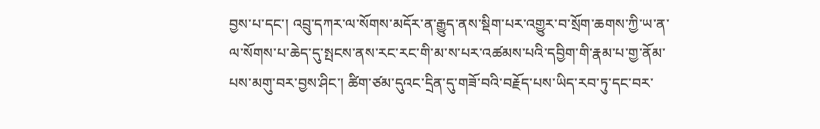བྱས་པ་དང་། འབྲུ་དཀར་ལ་སོགས་མདོར་ན་རྒྱུད་ནས་སྡིག་པར་འགྱུར་བ་སྲོག་ཆགས་ཀྱི་ཡ་ན་ལ་སོགས་པ་ཆེད་དུ་སྤངས་ནས་རང་རང་གི་མ་ས་པར་འཚམས་པའི་དབྱིག་གི་རྣམ་པ་གྱ་ནོམ་པས་མགུ་བར་བྱས་ཤིང་། ཚིག་ཙམ་དུའང་དྲིན་དུ་གཟོ་བའི་བརྗོད་པས་ཡིད་རབ་ཏུ་དང་བར་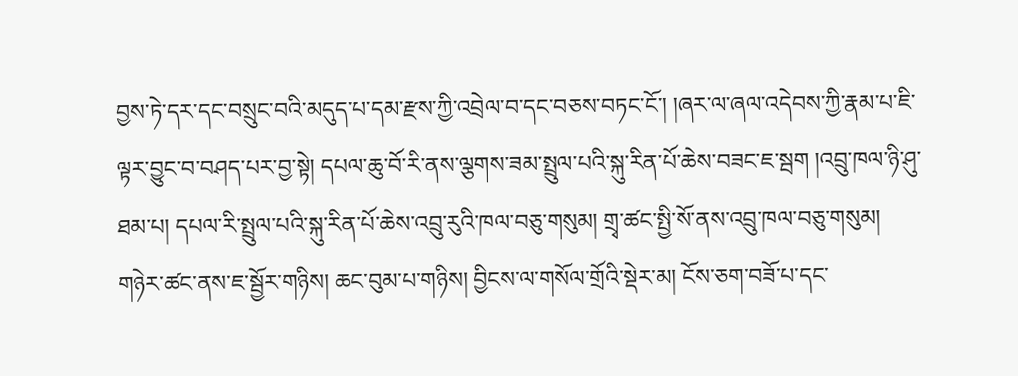བྱས་ཏེ་དར་དང་བསྲུང་བའི་མདུད་པ་དམ་རྫས་ཀྱི་འབྲེལ་བ་དང་བཅས་བཏང་ངོ་། །ཞར་ལ་ཞལ་འདེབས་ཀྱི་རྣམ་པ་ཇི་ལྟར་བྱུང་བ་བཤད་པར་བྱ་སྟེ། དཔལ་ཆུ་བོ་རི་ནས་ལྕགས་ཟམ་སྤྲུལ་པའི་སྐུ་རིན་པོ་ཆེས་བཟང་ཇ་སྦག །འབྲུ་ཁལ་ཉི་ཤུ་ཐམ་པ། དཔལ་རི་སྤྲུལ་པའི་སྐུ་རིན་པོ་ཆེས་འབྲུ་རུའི་ཁལ་བཅུ་གསུམ། གྲྭ་ཚང་སྤྱི་སོ་ནས་འབྲུ་ཁལ་བཅུ་གསུམ། གཉེར་ཚང་ནས་ཇ་སྦྱོར་གཉིས། ཆང་བུམ་པ་གཉིས། བྱིངས་ལ་གསོལ་གྲོའི་སྡེར་མ། ངོས་ཅག་བཟོ་པ་དང་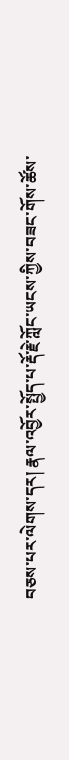བཅས་པར་ལེགས་དར། རྣལ་འབྱོར་སྤྱོད་པ་རྡོ་རྗེ་ཀློང་ཡངས་ཀྱིས་བཟང་གོས་ཚོས་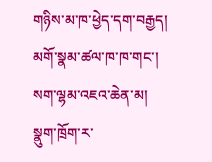གཉིས་མ་ཁ་ཕྱེད་དག་བརྒྱད། མགོ་སྣམ་ཚལ་ཁ་ཁ་གང་། སག་ལྷམ་འཇའ་ཆེན་མ། སྣུག་ཁྲོག་ར་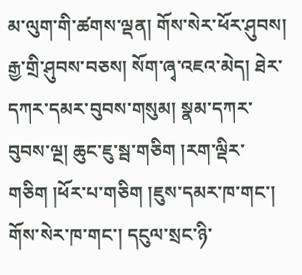མ་ལུག་གི་ཚགས་ལྡན། གོས་སེར་ཕོར་ཤུབས། རྒྱ་གྲི་ཤུབས་བཅས། སོག་ཞྭ་འཇའ་མེད། ཐེར་དཀར་དམར་བུབས་གསུམ། སྣམ་དཀར་བུབས་ལྔ། ཆུང་ཇུ་སྦ་གཅིག །རག་ལྡིར་གཅིག །ཕོར་པ་གཅིག །ཇུས་དམར་ཁ་གང་། གོས་སེར་ཁ་གང་། དངུལ་སྲང་ཉི་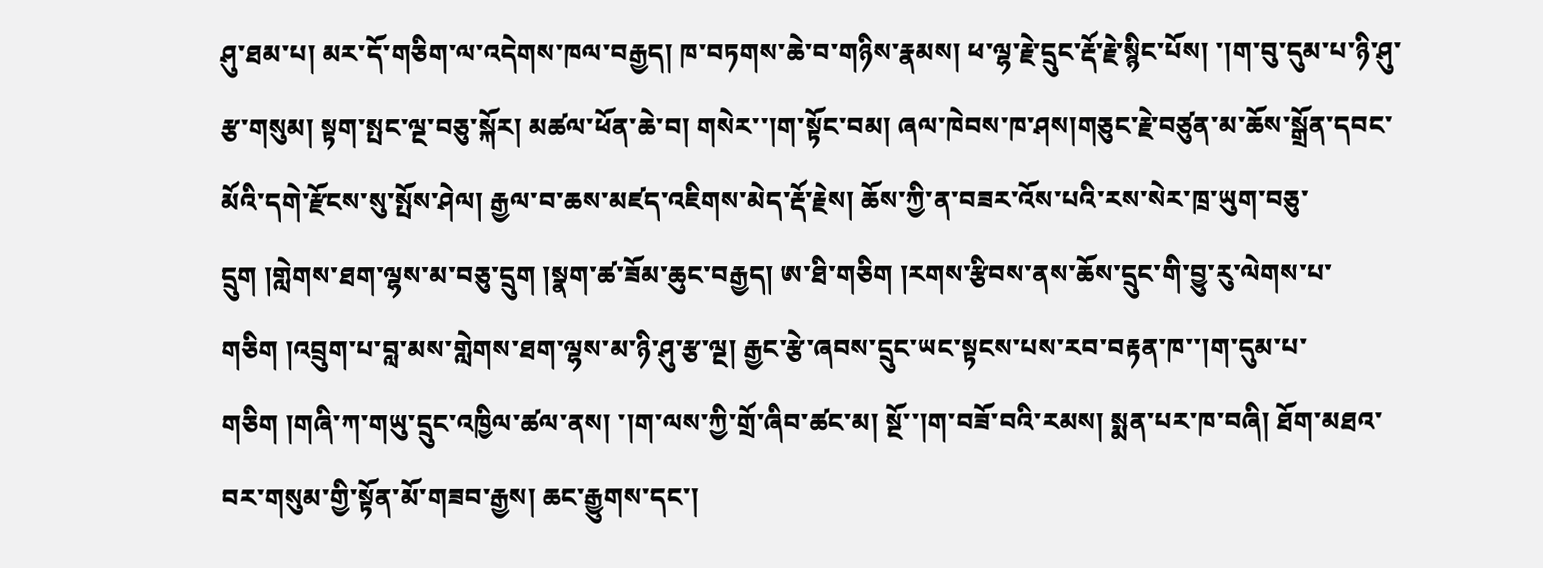ཤུ་ཐམ་པ། མར་དོ་གཅིག་ལ་འདེགས་ཁལ་བརྒྱད། ཁ་བཏགས་ཆེ་བ་གཉིས་རྣམས། ཕ་ལྷ་རྗེ་དྲུང་རྡོ་རྗེ་སྙིང་པོས། ་།ག་བུ་དུམ་པ་ཉི་ཤུ་རྩ་གསུམ། སྟག་སྤང་ལྔ་བཅུ་སྐོར། མཚལ་ཕོན་ཆེ་བ། གསེར་་།ག་སྟོང་བམ། ཞལ་ཁེབས་ཁ་ཤས།གཅུང་རྗེ་བཙུན་མ་ཆོས་སྒྲོན་དབང་མོའི་དགེ་རྫོངས་སུ་སྤོས་ཤེལ། རྒྱལ་བ་ཆས་མཛད་འཇིགས་མེད་རྡོ་རྗེས། ཆོས་ཀྱི་ན་བཟར་འོས་པའི་རས་སེར་ཁྲ་ཡུག་བཅུ་དྲུག །གླེགས་ཐག་ལྷས་མ་བཅུ་དྲུག །སྣག་ཚ་ཟོམ་ཆུང་བརྒྱད། ཨ་ཐི་གཅིག །རགས་རྩིབས་ནས་ཆོས་དྲུང་གི་བྱུ་རུ་ལེགས་པ་གཅིག །འབྲུག་པ་བླ་མས་གླེགས་ཐག་ལྷས་མ་ཉི་ཤུ་རྩ་ལྔ། རྒྱང་རྩེ་ཞབས་དྲུང་ཡང་སྟངས་པས་རབ་བརྟན་ཁ་་།ག་དུམ་པ་གཅིག །གཞི་ཀ་གཡུ་དྲུང་འཁྱིལ་ཚལ་ནས། ་།ག་ལས་ཀྱི་གྲོ་ཞིབ་ཚང་མ། སྔོ་་།ག་བཟོ་བའི་རམས། སྨན་པར་ཁ་བཞི། ཐོག་མཐའ་བར་གསུམ་གྱི་སྟོན་མོ་གཟབ་རྒྱས། ཆང་རྒྱུགས་དང་།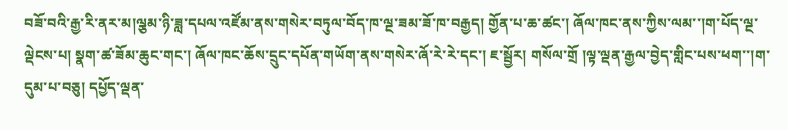བཟོ་བའི་རྒྱ་རི་ནར་མ།ལྕམ་ཉི་ཟླ་དཔལ་འཛོམ་ནས་གསེར་བཏུལ་བོད་ཁ་ལྔ་ཟམ་ཟོ་ཁ་བརྒྱད། གྱོན་པ་ཆ་ཚང་། ཞོལ་ཁང་ནས་ཀྱིས་ལམ་་།ག་པོད་ལྔ་ལྡེངས་པ། སྣག་ཚ་ཟོམ་ཆུང་གང་། ཞོལ་ཁང་ཆོས་དྲུང་དཔོན་གཡོག་ནས་གསེར་ཞོ་རེ་རེ་དང་། ཇ་སྦྱོར། གསོལ་གྲོ །ལྟ་ལྡན་རྒྱལ་བྱེད་གླིང་པས་ཕག་་།ག་དུམ་པ་བཅུ། དཔྱོད་ལྡན་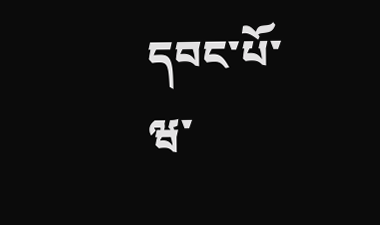དབང་པོ་ཝ་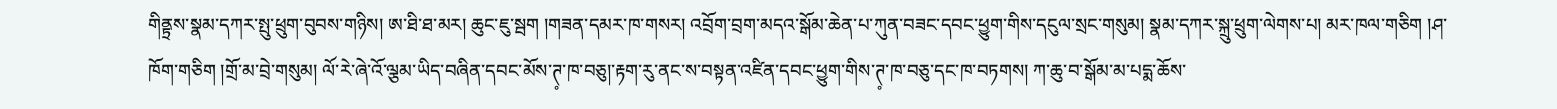གིནྟྲས་སྣམ་དཀར་སྤུ་ཕྲུག་བུབས་གཉིས། ཨ་ཐི་ཐ་མར། ཆུང་ཇུ་སྦག །གཟན་དམར་ཁ་གསར། འབྲོག་བྲག་མདའ་སྒོམ་ཆེན་པ་ཀུན་བཟང་དབང་ཕྱུག་གིས་དངུལ་སྲང་གསུམ། སྣམ་དཀར་སྐྲུ་ཕྲུག་ལེགས་པ། མར་ཁལ་གཅིག །ཤ་ཁོག་གཅིག །གྲོ་མ་བྲེ་གསུམ། ལོ་རེ་ཞེ་འོ་ལྕམ་ཡིད་བཞིན་དབང་མོས་ཊ༷་ཁ་བཅུ།་རྟག་རུ་ནང་ས་བསྟན་འཛིན་དབང་ཕྱུག་གིས་ཊ༷་ཁ་བཅུ་དང་ཁ་བཏགས། ཀ་ཆུ་བ་སྒོམ་མ་པདྨ་ཆོས་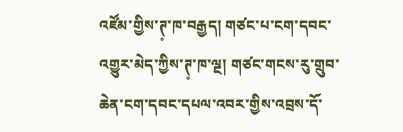འཛོམ་གྱིས་ཊ༷་ཁ་བརྒྱད། གཙང་པ་ངག་དབང་འགྱུར་མེད་ཀྱིས་ཊ༷་ཁ་ལྔ། གཙང་གངས་རུ་གྲུབ་ཆེན་ངག་དབང་དཔལ་འབར་གྱིས་འབྲས་དོ་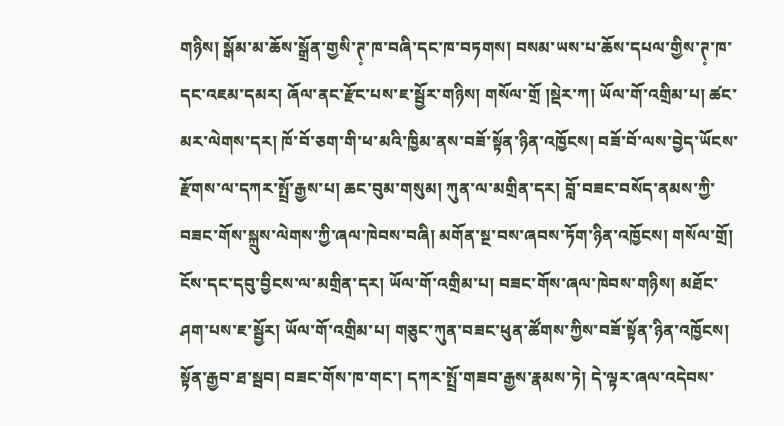གཉིས། སྒོམ་མ་ཆོས་སྒྲོན་གྱསི་ཊ༷་ཁ་བཞི་དང་ཁ་བཏགས། བསམ་ཡས་པ་ཆོས་དཔལ་གྱིས་ཊ༷་ཁ་དང་འཇམ་དམར། ཞོལ་ནང་རྫོང་པས་ཇ་སྦྱོར་གཉིས། གསོལ་གྲོ །སྡེར་ཀ། ཡོལ་གོ་འགྲིམ་པ། ཚང་མར་ལེགས་དར། ཁོ་བོ་ཅག་གི་ཕ་མའི་ཁྱིམ་ནས་བཟོ་སྟོན་ཉིན་འཁྱོངས། བཟོ་བོ་ལས་བྱེད་ཡོངས་རྫོགས་ལ་དཀར་སྤྲོ་རྒྱས་པ། ཆང་བུམ་གསུམ། ཀུན་ལ་མགྲིན་དར། བློ་བཟང་བསོད་ནམས་ཀྱི་བཟང་གོས་སྐྲུས་ལེགས་ཀྱི་ཞལ་ཁེབས་བཞི། མགོན་སྔ་བས་ཞབས་ཏོག་ཉིན་འཁྱོངས། གསོལ་གྲོ། ངོས་དང་དབུ་བྱིངས་ལ་མགྲིན་དར། ཡོལ་གོ་འགྲིམ་པ། བཟང་གོས་ཞལ་ཁེབས་གཉིས། མཐོང་ཤག་པས་ཇ་སྦྱོར། ཡོལ་གོ་འགྲིམ་པ། གཅུང་ཀུན་བཟང་ཕུན་ཚོགས་ཀྱིས་བཟོ་སྟོན་ཉིན་འཁྱོངས། སྟོན་རྒྱབ་ཐ་སྦབ། བཟང་གོས་ཁ་གང་། དཀར་སྤྲོ་གཟབ་རྒྱས་རྣམས་ཏེ། དེ་ལྟར་ཞལ་འདེབས་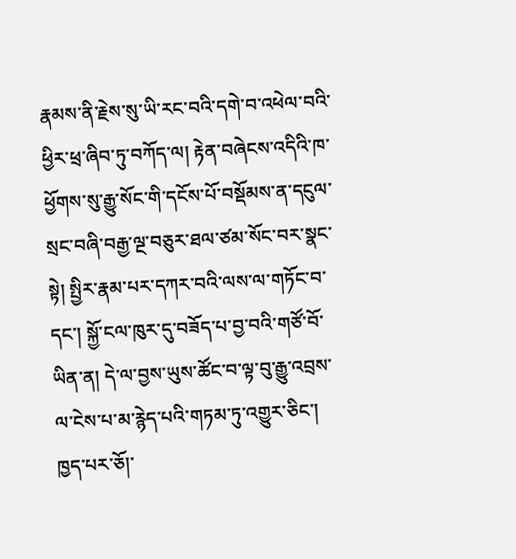རྣམས་ནི་རྗེས་སུ་ཡི་རང་བའི་དགེ་བ་འཕེལ་བའི་ཕྱིར་ཕྲ་ཞིབ་ཏུ་བཀོད་ལ། རྟེན་བཞེངས་འདིའི་ཁ་ཕྱོགས་སུ་རྒྱུ་སོང་གི་དངོས་པོ་བསྡོམས་ན་དངུལ་སྲང་བཞི་བརྒྱ་ལྔ་བཅུར་ཐལ་ཙམ་སོང་བར་སྣང་སྟེ། སྤྱིར་རྣམ་པར་དཀར་བའི་ལས་ལ་གཏོང་བ་དང་། སྐྱོ་ངལ་ཁུར་དུ་བཟོད་པ་བྱ་བའི་གཙོ་བོ་ཡིན་ན། དེ་ལ་བྱས་ཡུས་ཚོང་བ་ལྟ་བུ་རྒྱུ་འབྲས་ལ་ངེས་པ་མ་རྙེད་པའི་གཏམ་ཏུ་འགྱུར་ཅིང་། ཁྱད་པར་ཅོ།་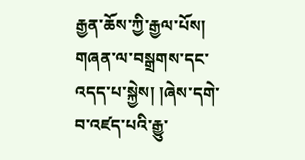རྒྱན་ཆོས་ཀྱི་རྒྱལ་པོས། གཞན་ལ་བསྒྲགས་དང་འདད་པ་སྐྱེས། །ཞེས་དགེ་བ་འཛད་པའི་རྒྱུ་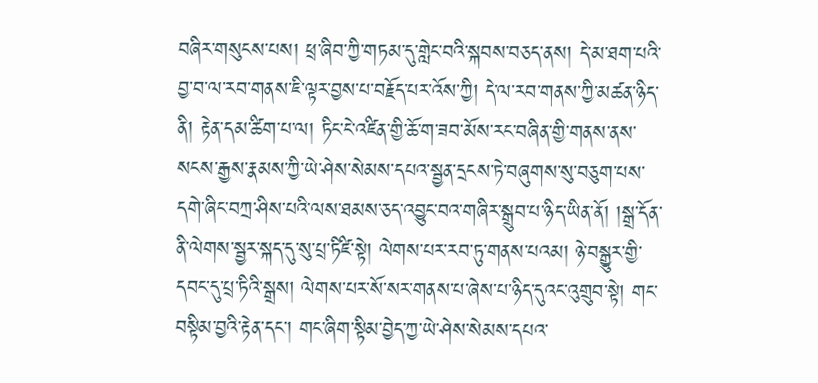བཞིར་གསུངས་པས། ཕྲ་ཞིབ་ཀྱི་གཏམ་དུ་གླེང་བའི་སྐབས་བཅད་ནས། དེ་མ་ཐག་པའི་བྱ་བ་ལ་རབ་གནས་ཇི་ལྟར་བྱས་པ་བརྗོད་པར་འོས་ཀྱི། དེ་ལ་རབ་གནས་ཀྱི་མཚན་ཉིད་ནི། རྟེན་དམ་ཚིག་པ་ལ། ཏིང་ངེ་འཛིན་གྱི་ཆོ་ག་ཟབ་མོས་རང་བཞིན་གྱི་གནས་ནས་སངས་རྒྱས་རྣམས་ཀྱི་ཡེ་ཤེས་སེམས་དཔའ་སྦྱན་དྲངས་ཏེ་བཞུགས་སུ་བཅུག་པས་དགེ་ཞིང་བཀྲ་ཤིས་པའི་ལས་ཐམས་ཅད་འབྱུང་བའ་གཞིར་སྒྲུབ་པ་ཉིད་ཡིན་ནོ། །སྒྲ་དོན་ནི་ལེགས་སྦྱར་སྐད་དུ་སུ་པྲ་ཏིཛི་སྟེ། ལེགས་པར་རབ་ཏུ་གནས་པའམ། ཉེ་བསྒྱུར་གྱི་དབང་དུ་པྲ་ཏིའི་སྒྲས། ལེགས་པར་སོ་སར་གནས་པ་ཞེས་པ་ཉིད་དུའང་འུགྲུབ་སྟེ། གང་བསྟིམ་བྱའི་རྟེན་དང་། གང་ཞིག་སྟིམ་བྱེད་ཀྱ་ཡེ་ཤེས་སེམས་དཔའ་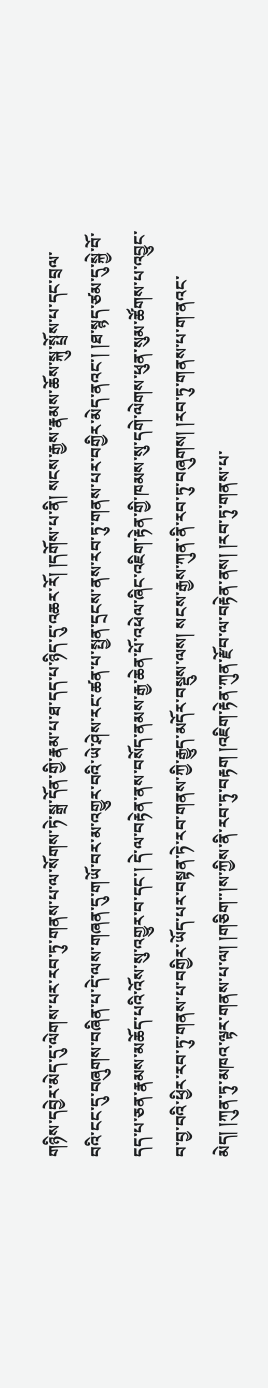གཉིས་དབྱེར་མེད་དུ་ལེགས་པར་རབ་ཏུ་གནས་པ་ལ་སོགས་ཏེ་སྒྲ་དོན་གྱི་རྣམ་པ་ཐ་དད་པ་ཉིད་དུ་འཆར་རོ། །དགོས་པ་ནི། སངས་རྒྱས་རྣམས་ཆོས་སྐུ་སྤྲོས་པ་དང་བྲལ་བའི་ངང་དུ་བཞུགས་བཞིན་པ་དེ་ལས་གཞན་དུ་གཡོ་བར་མ་འགྱུར་བའི་ཡེ་ཤེས་རང་ཚན་པ་སྤྱན་དྲངས་ནས་རབ་ཏུ་གནས་པར་བགྱིར་མེད་ནའང་། །ཐ་སྙད་ཙམ་དུ་སྐྱེ་བོ་དད་པ་ཅན་རྣམས་མཆོད་པའི་འོས་སུ་འགྱུར་བ་དང་། དེ་ལ་བརྟེན་ནས་བསོད་ནམས་རྒྱ་ཆེན་པོ་འཕེལ་ཞིང་འཇིག་རྟེན་གྱི་ཁམས་སུ་དགེ་ལེགས་ཕུན་སུམ་ཚོགས་པ་འབྱུང་བ་བྱ་བའི་ཕྱིར་རབ་ཏུ་གནས་པ་བགྱིར་ཡོད་པར་བསྟན་ཏེ་རབ་གནས་ཀྱི་རྒྱུད་མདོར་བསྡུས་ལས། སངས་རྒྱས་ཀུན་ནི་རབ་ཏུ་བཞུགས། །རབ་ཏུ་གནས་པ་ག་ནའང་མེད། །ཀུན་ཏུ་མཁའ་ལྟར་གནས་པ་ལ། །གཅིག་་།ས་ཀྱིས་ནི་རབ་ཏུ་བརྟག །འཇིག་རྟེན་ཀུན་རྫོབ་ལ་བརྟེན་ནས། །རབ་ཏུ་གནས་པ་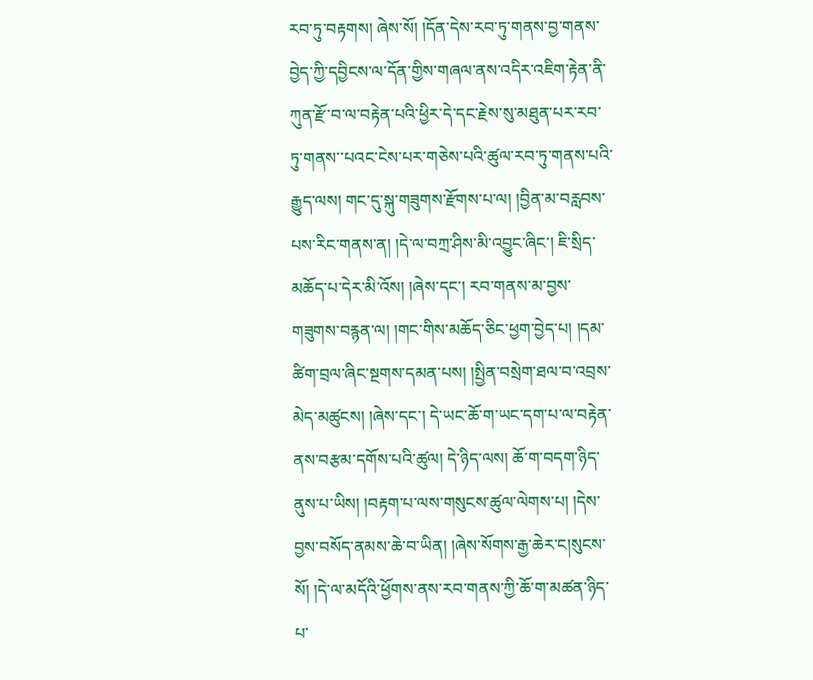རབ་ཏུ་བརྟགས། ཞེས་སོ། །དོན་དེས་རབ་ཏུ་གནས་བྱ་གནས་བྱེད་ཀྱི་དབྱིངས་ལ་དོན་གྱིས་གཞལ་ནས་འདིར་འཇིག་རྟེན་ནི་ཀུན་རྫོ་བ་ལ་བརྟེན་པའི་ཕྱིར་དེ་དང་རྗེས་སུ་མཐུན་པར་རབ་ཏུ་གནས་་པའང་ངེས་པར་གཅེས་པའི་ཚུལ་རབ་ཏུ་གནས་པའི་རྒྱུད་ལས། གང་དུ་སྐུ་གཟུགས་རྫོགས་པ་ལ། །བྱིན་མ་བརླབས་པས་རིང་གནས་ན། །དེ་ལ་བཀྲ་ཤིས་མི་འབྱུང་ཞིང་། ཇི་སྲིད་མཆོད་པ་དེར་མི་འོས། །ཞེས་དང་། རབ་གནས་མ་བྱས་གཟུགས་བརྙན་ལ། །གང་གིས་མཆོད་ཅིང་ཕྱག་བྱེད་པ། །དམ་ཚིག་བྲལ་ཞིང་སྔགས་དམན་པས། །སྤྱིན་བསྲེག་ཐལ་བ་འབྲས་མེད་མཚུངས། །ཞེས་དང་། དེ་ཡང་ཆོ་ག་ཡང་དག་པ་ལ་བརྟེན་ནས་བརྩམ་དགོས་པའི་ཚུལ། དེ་ཉིད་ལས། ཆོ་ག་བདག་ཉིད་ནུས་པ་ཡིས། །བརྟག་པ་ལས་གསུངས་ཚུལ་ལེགས་པ། །དེས་བྱས་བསོད་ནམས་ཆེ་བ་ཡིན། །ཞེས་སོགས་རྒྱ་ཆེར་ང།སུངས་སོ། །དེ་ལ་མདོའི་ཕྱོགས་ནས་རབ་གནས་ཀྱི་ཆོ་ག་མཚན་ཉིད་པ་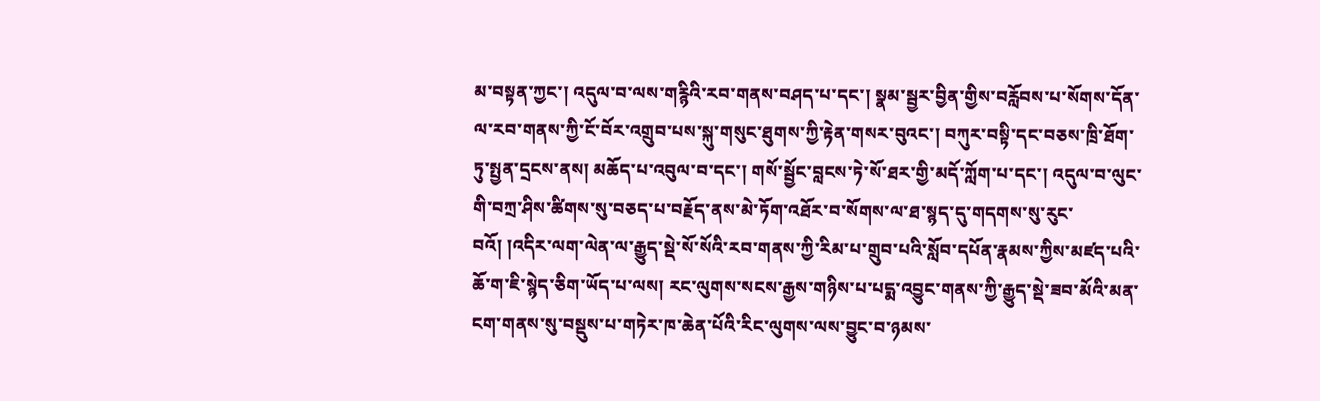མ་བསྟན་ཀྱང་། འདུལ་བ་ལས་གརྙིའི་རབ་གནས་བཤད་པ་དང་། སྣམ་སྦྱར་བྱིན་གྱིས་བརློབས་པ་སོགས་དོན་ལ་རབ་གནས་ཀྱི་ངོ་བོར་འགྲུབ་པས་སྐུ་གསུང་ཐུགས་ཀྱི་རྟེན་གསར་བུའང་། བཀུར་བསྟི་དང་བཅས་ཁྲི་ཐོག་ཏུ་སྤྱན་དྲངས་ནས། མཆོད་པ་འབུལ་བ་དང་། གསོ་སྦྱོང་བླངས་ཏེ་སོ་ཐར་གྱི་མདོ་ཀློག་པ་དང་། འདུལ་བ་ལུང་གི་བཀྲ་ཤིས་ཚིགས་སུ་བཅད་པ་བརྗོད་ནས་མེ་ཏོག་འཐོར་བ་སོགས་ལ་ཐ་སྙད་དུ་གདགས་སུ་རུང་བའོ། །འདིར་ལག་ལེན་ལ་རྒྱུད་སྡེ་སོ་སོའི་རབ་གནས་ཀྱི་རིམ་པ་གྲུབ་པའི་སློབ་དཔོན་རྣམས་ཀྱིས་མཛད་པའི་ཆོ་ག་ཇི་སྙེད་ཅིག་ཡོད་པ་ལས། རང་ལུགས་སངས་རྒྱས་གཉིས་པ་པདྨ་འབྱུང་གནས་ཀྱི་རྒྱུད་སྡེ་ཟབ་མོའི་མན་ངག་གནས་སུ་བསྡུས་པ་གཏེར་ཁ་ཆེན་པོའི་རིང་ལུགས་ལས་བྱུང་བ་ཉམས་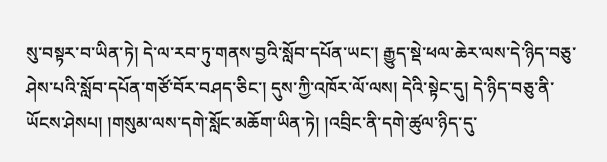སུ་བསྟར་བ་ཡིན་ཏེ། དེ་ལ་རབ་ཏུ་གནས་བྱའི་སློབ་དཔོན་ཡང་། རྒྱུད་སྡེ་ཕལ་ཆེར་ལས་དེ་ཉིད་བཅུ་ཤེས་པའི་སློབ་དཔོན་གཙོ་བོར་བཤད་ཅིང་། དུས་ཀྱི་འཁོར་ལོ་ལས། དེའི་སྟེང་དུ། དེ་ཉིད་བཅུ་ནི་ཡོངས་ཤེསཔ། །གསུམ་ལས་དགེ་སློང་མཆོག་ཡིན་ཏེ། །འབྲིང་ནི་དགེ་ཚུལ་ཉིད་དུ་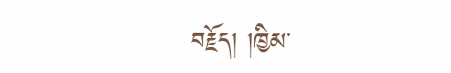བརྗོད། །ཁྱིམ་